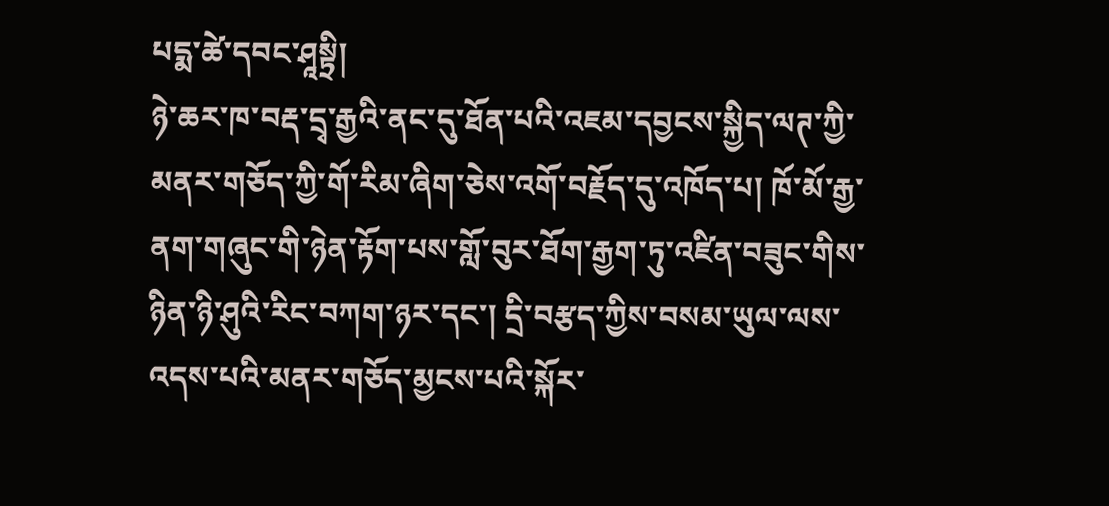པདྨ་ཚེ་དབང་ཤཱསྟྲི།
ཉེ་ཆར་ཁ་བརྡ་དྲྭ་རྒྱའི་ནང་དུ་ཐོན་པའི་འཇམ་དབྱངས་སྐྱིད་ལཊ་ཀྱི་མནར་གཅོད་ཀྱི་གོ་རིམ་ཞིག་ཅེས་འགོ་བརྗོད་དུ་འཁོད་པ། ཁོ་མོ་རྒྱ་ནག་གཞུང་གི་ཉེན་རྟོག་པས་གློ་བུར་ཐོག་རྒྱག་ཏུ་འཛིན་བཟུང་གིས་ཉིན་ཉི་ཤུའི་རིང་བཀག་ཉར་དང་། དྲི་བརྩད་ཀྱིས་བསམ་ཡུལ་ལས་འདས་པའི་མནར་གཅོད་མྱངས་པའི་སྐོར་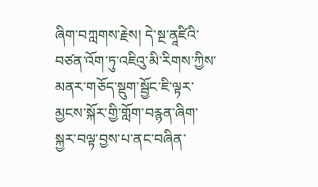ཞིག་བཀླགས་རྗེས། དེ་སྔ་ནཱཛིའི་བཙན་འོག་ཏུ་འཇིའུ་མི་རིགས་ཀྱིས་མནར་གཅོད་སྡུག་སྦྱོང་ཇི་ལྟར་མྱངས་སྐོར་གྱི་གློག་བརྙན་ཞིག་སྐྱར་བལྟ་བྱས་པ་ནང་བཞིན་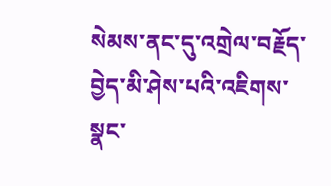སེམས་ནང་དུ་འགྲེལ་བརྗོད་བྱེད་མི་ཤེས་པའི་འཇིགས་སྣང་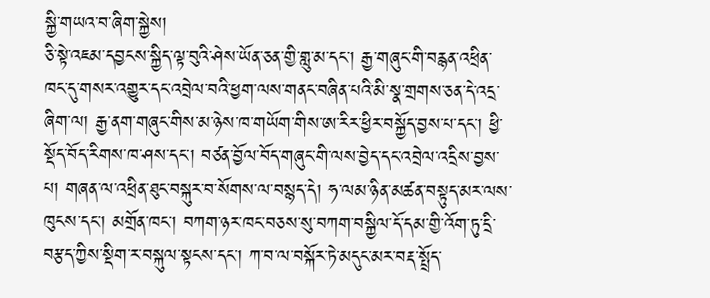སྐྱི་གཡའ་བ་ཞིག་སྐྱེས།
ཅི་སྟེ་འཇམ་དབྱངས་སྐྱིད་ལྟ་བུའི་ཤེས་ཡོན་ཅན་གྱི་གླུ་མ་དང་། རྒྱ་གཞུང་གི་བརྙན་འཕྲིན་ཁང་དུ་གསར་འགྱུར་དང་འབྲེལ་བའི་ཕྱག་ལས་གནང་བཞིན་པའི་མི་སྣ་གྲགས་ཅན་དེ་འདྲ་ཞིག་ལ། རྒྱ་ནག་གཞུང་གིས་མ་ཉེས་ཁ་གཡོག་གིས་ཨ་རིར་ཕྱིར་བསྐྱོད་བྱས་པ་དང་། ཕྱི་སྡོད་བོད་རིགས་ཁ་ཤས་དང་། བཙན་བྱོལ་བོད་གཞུང་གི་ལས་བྱེད་དང་འབྲེལ་འདྲིས་བྱས་པ། གཞན་ལ་འཕྲིན་ཐུང་བསྐུར་བ་སོགས་ལ་བསྙད་དེ། ཧ་ལམ་ཉིན་མཚན་བསྟུད་མར་ལས་ཁུངས་དང་། མགྲོན་ཁང་། བཀག་ཉར་ཁང་བཅས་སུ་བཀག་བསྐྱིལ་དོ་དམ་གྱི་འོག་ཏུ་དྲི་བརྩད་ཀྱིས་སྡིག་ར་བསྐུལ་སྟངས་དང་། ཀ་བ་ལ་བསྐོར་ཏེ་མདུང་མར་བརྡ་སྤྲོད་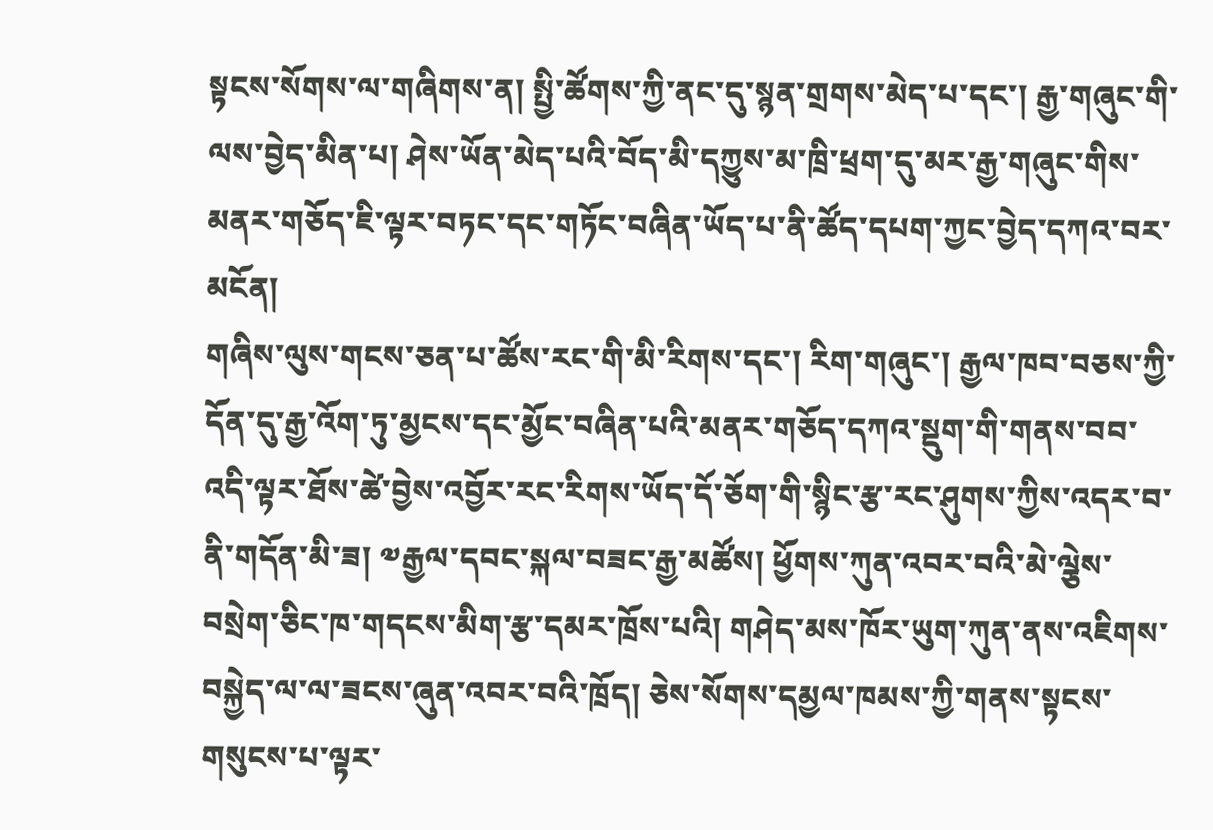སྟངས་སོགས་ལ་གཞིགས་ན། སྤྱི་ཚོགས་ཀྱི་ནང་དུ་སྙན་གྲགས་མེད་པ་དང་། རྒྱ་གཞུང་གི་ལས་བྱེད་མིན་པ། ཤེས་ཡོན་མེད་པའི་བོད་མི་དཀྱུས་མ་ཁྲི་ཕྲག་དུ་མར་རྒྱ་གཞུང་གིས་མནར་གཅོད་ཇི་ལྟར་བཏང་དང་གཏོང་བཞིན་ཡོད་པ་ནི་ཚོད་དཔག་ཀྱང་བྱེད་དཀའ་བར་མངོན།
གཞིས་ལུས་གངས་ཅན་པ་ཚོས་རང་གི་མི་རིགས་དང་། རིག་གཞུང་། རྒྱལ་ཁབ་བཅས་ཀྱི་དོན་དུ་རྒྱ་འོག་ཏུ་མྱངས་དང་མྱོང་བཞིན་པའི་མནར་གཅོད་དཀའ་སྡུག་གི་གནས་བབ་འདི་ལྟར་ཐོས་ཚེ་བྱེས་འབྱོར་རང་རིགས་ཡོད་དོ་ཅོག་གི་སྙིང་རྩ་རང་ཤུགས་ཀྱིས་འདར་བ་ནི་གདོན་མི་ཟ། ༧རྒྱལ་དབང་སྐལ་བཟང་རྒྱ་མཚོས། ཕྱོགས་ཀུན་འབར་བའི་མེ་ལྕེས་བསྲེག་ཅིང་ཁ་གདངས་མིག་རྩ་དམར་ཁྲོས་པའི། གཤེད་མས་ཁོར་ཡུག་ཀུན་ནས་འཇིགས་བསྐྱེད་ལ་ལ་ཟངས་ཞུན་འབར་བའི་ཁྲོད། ཅེས་སོགས་དམྱལ་ཁམས་ཀྱི་གནས་སྟངས་གསུངས་པ་ལྟར་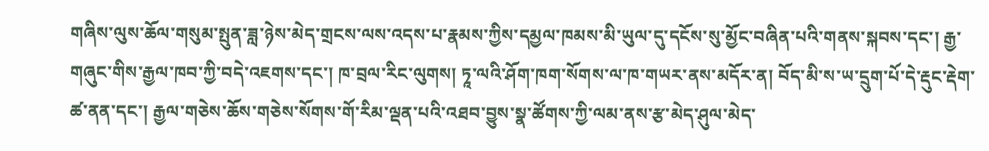གཞིས་ལུས་ཆོལ་གསུམ་སྤུན་ཟླ་ཉེས་མེད་གྲངས་ལས་འདས་པ་རྣམས་ཀྱིས་དམྱལ་ཁམས་མི་ཡུལ་དུ་དངོས་སུ་མྱོང་བཞིན་པའི་གནས་སྐབས་དང་། རྒྱ་གཞུང་གིས་རྒྱལ་ཁབ་ཀྱི་བདེ་འཇགས་དང་། ཁ་བྲལ་རིང་ལུགས། ཏཱ་ལའི་ཤོག་ཁག་སོགས་ལ་ཁ་གཡར་ནས་མདོར་ན། བོད་མི་ས་ཡ་དྲུག་པོ་དེ་རྡུང་རྡེག་ཚ་ནན་དང་། རྒྱལ་གཅེས་ཆོས་གཅེས་སོགས་གོ་རིམ་ལྡན་པའི་འཐབ་བྱུས་སྣ་ཚོགས་ཀྱི་ལམ་ནས་རྩ་མེད་ཤུལ་མེད་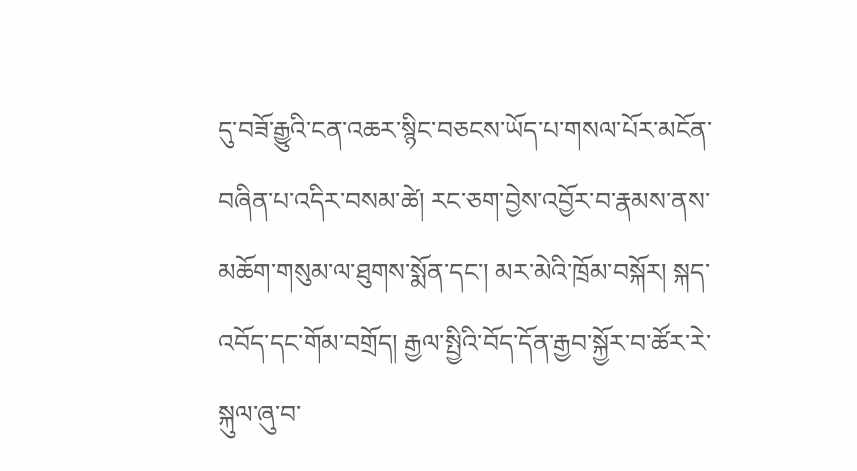དུ་བཟོ་རྒྱུའི་ངན་འཆར་སྙིང་བཅངས་ཡོད་པ་གསལ་པོར་མངོན་བཞིན་པ་འདིར་བསམ་ཚེ། རང་ཅག་བྱེས་འབྱོར་བ་རྣམས་ནས་མཆོག་གསུམ་ལ་ཐུགས་སྨོན་དང་། མར་མེའི་ཁྲོམ་བསྐོར། སྐད་འབོད་དང་གོམ་བགྲོད། རྒྱལ་སྤྱིའི་བོད་དོན་རྒྱབ་སྐྱོར་བ་ཚོར་རེ་སྐུལ་ཞུ་བ་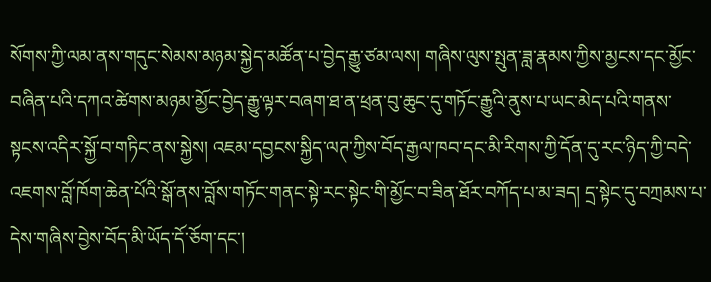སོགས་ཀྱི་ལམ་ནས་གདུང་སེམས་མཉམ་སྐྱེད་མཚོན་པ་བྱེད་རྒྱུ་ཙམ་ལས། གཞིས་ལུས་སྤུན་ཟླ་རྣམས་ཀྱིས་མྱངས་དང་མྱོང་བཞིན་པའི་དཀའ་ཚེགས་མཉམ་མྱོང་བྱེད་རྒྱུ་ལྟར་བཞག་ཐ་ན་ཕྲན་བུ་ཆུང་དུ་གཏོང་རྒྱུའི་ནུས་པ་ཡང་མེད་པའི་གནས་སྟངས་འདིར་སྐྱོ་བ་གཏིང་ནས་སྐྱེས། འཇམ་དབྱངས་སྐྱིད་ལཊ་ཀྱིས་བོད་རྒྱལ་ཁབ་དང་མི་རིགས་ཀྱི་དོན་དུ་རང་ཉིད་ཀྱི་བདེ་འཇགས་བློ་ཁོག་ཆེན་པོའི་སྒོ་ནས་བློས་གཏོང་གནང་སྟེ་རང་སྟེང་གི་མྱོང་བ་ཟིན་ཐོར་བཀོད་པ་མ་ཟད། དྲ་སྟེང་དུ་བཀྲམས་པ་དེས་གཞིས་བྱེས་བོད་མི་ཡོད་དོ་ཅོག་དང་།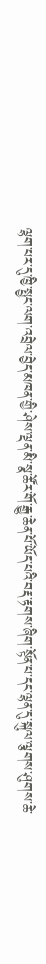ལྷག་པར་དུ་ཁྱི་སྤྱང་ལག་འབྲེལ་བྱེད་མཁན་གྱི་ཤེས་ལྡན་མི་སྣ་ཚོར་གོ་རྒྱུ་ཆེན་པོ་ཡོད་པའི་བརྡ་རྟགས་ཞིག་སྟོན་པ་དང་ལྷན་དུ་སྐུལ་ལྕགས་ཤུགས་ཆེ་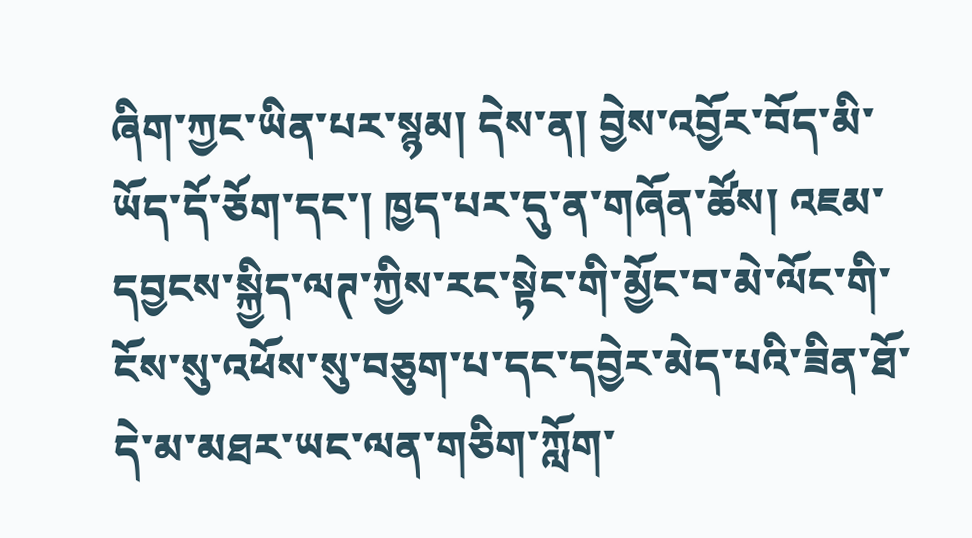ཞིག་ཀྱང་ཡིན་པར་སྙམ། དེས་ན། བྱེས་འབྱོར་བོད་མི་ཡོད་དོ་ཅོག་དང་། ཁྱད་པར་དུ་ན་གཞོན་ཚོས། འཇམ་དབྱངས་སྐྱིད་ལཊ་ཀྱིས་རང་སྟེང་གི་མྱོང་བ་མེ་ལོང་གི་ངོས་སུ་འཕོས་སུ་བཅུག་པ་དང་དབྱེར་མེད་པའི་ཟིན་ཐོ་དེ་མ་མཐར་ཡང་ལན་གཅིག་ཀློག་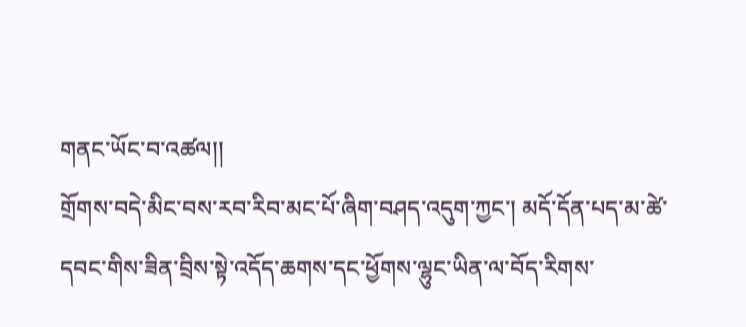གནང་ཡོང་བ་འཚལ།།
གྲོགས་བདེ་མིང་བས་རབ་རིབ་མང་པོ་ཞིག་བཤད་འདུག་ཀྱང་། མདོ་དོན་པད་མ་ཚེ་དབང་གིས་ཟིན་བྲིས་སྟེ་འདོད་ཆགས་དང་ཕྱོགས་ལྷུང་ཡིན་ལ་བོད་རིགས་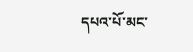དཔའ་པོ་མང་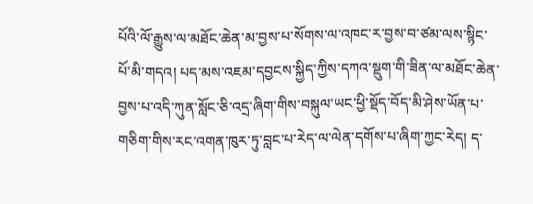པོའི་ལོ་རྒྱུས་ལ་མཐོང་ཆེན་མ་བྱས་པ་སོགས་ལ་འཁང་ར་བྱས་བ་ཙམ་ལས་སྙིང་པོ་མི་གདའ། པད་མས་འཇམ་དབྱངས་སྐྱིད་ཀྱིས་དཀའ་སྡུག་གི་ཟིན་ལ་མཐོང་ཆེན་བྱས་པ་འདི་ཀུན་སློང་ཅི་འདྲ་ཞིག་གིས་བསྐུལ་ཡང་ཕྱི་སྡོད་བོད་མི་ཤེས་ཡོན་པ་གཅིག་གིས་རང་འགན་ཁུར་ཏུ་བླང་པ་རེད་ལ་ལེན་དགོས་པ་ཞིག་ཀྱང་རེད། ད་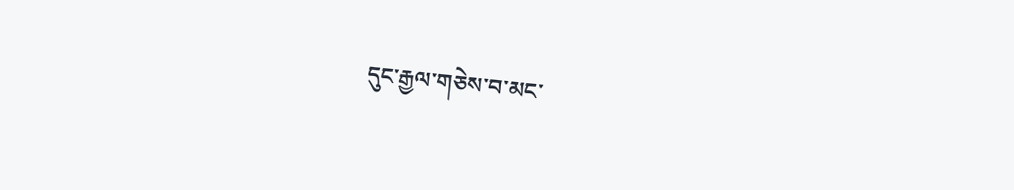དུང་རྒྱལ་གཅེས་བ་མང་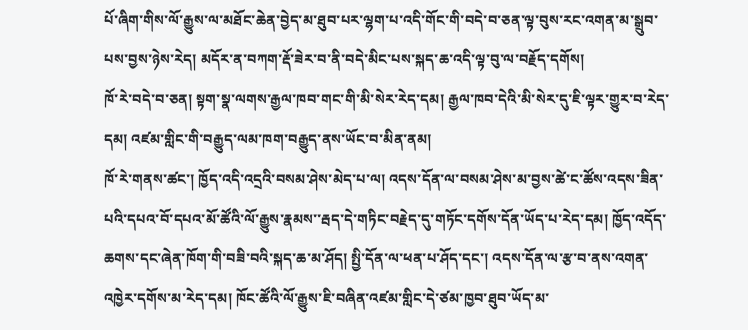པོ་ཞིག་གིས་ལོ་རྒྱུས་ལ་མཐོང་ཆེན་བྱེད་མ་ཐུབ་པར་ལྷག་པ་འདི་གོང་གི་བདེ་བ་ཅན་ལྟ་བུས་རང་འགན་མ་སྒྲུབ་པས་བྱས་ཉེས་རེད། མདོར་ན་བཀག་རྡོ་ཟེར་བ་ནི་བདེ་མིང་པས་སྐད་ཆ་འདི་ལྟ་བུ་ལ་བརྗོད་དགོས།
ཁོ་རེ་བདེ་བ་ཅན། སྟག་སྣ་ལགས་རྒྱལ་ཁབ་གང་གི་མི་སེར་རེད་དམ། རྒྱལ་ཁབ་དེའི་མི་སེར་དུ་ཇི་ལྟར་གྱུར་བ་རེད་དམ། འཛམ་གླིང་གི་བརྒྱུད་ལམ་ཁག་བརྒྱུད་ནས་ཡོང་བ་མིན་ནམ།
ཁོ་རེ་གནས་ཚང་། ཁྱོད་འདི་འདྲའི་བསམ་ཤེས་མེད་པ་ལ། འདས་དོན་ལ་བསམ་ཤེས་མ་བྱས་ཚེ་ང་ཚོས་འདས་ཟིན་པའི་དཔའ་བོ་དཔའ་མོ་ཚོའི་ལོ་རྒྱུས་རྣམས་་རྦད་དེ་གཏིང་བརྗེད་དུ་གཏོང་དགོས་དོན་ཡོད་པ་རེད་དམ། ཁྱོད་འདོད་ཆགས་དང་ཞེན་ཁོག་གི་བཟི་བའི་སྐད་ཆ་མ་ཤོད། སྤྱི་དོན་ལ་ཕན་པ་ཤོད་དང་། འདས་དོན་ལ་རྩ་བ་ནས་འགན་འཁྱེར་དགོས་མ་རེད་དམ། ཁོང་ཚོའི་ལོ་རྒྱུས་ཇི་བཞིན་འཛམ་གླིང་དེ་ཙམ་ཁྱབ་ཐུབ་ཡོད་མ་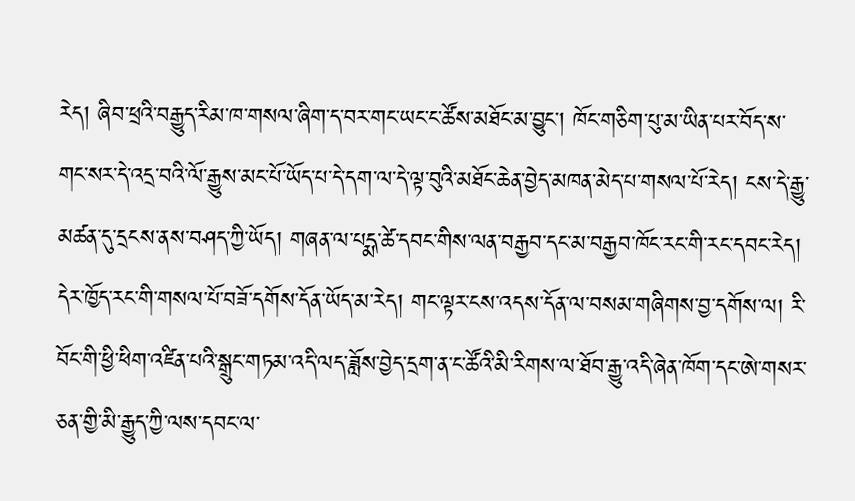རེད། ཞིབ་ཕྲའི་བརྒྱུད་རིམ་ཁ་གསལ་ཞིག་ད་བར་གང་ཡང་ང་ཚོས་མཐོང་མ་བྱུང་། ཁོང་གཅིག་པུ་མ་ཡིན་པར་བོད་ས་གང་སར་དེ་འདྲ་བའི་ལོ་རྒྱུས་མང་པོ་ཡོད་པ་དེ་དག་ལ་དེ་ལྟ་བུའི་མཐོང་ཆེན་བྱེད་མཁན་མེད་པ་གསལ་པོ་རེད། ངས་དེ་རྒྱུ་མཚན་དུ་དྲངས་ནས་བཤད་ཀྱི་ཡོད། གཞན་ལ་པདྨ་ཚེ་དབང་གིས་ལན་བརྒྱབ་དང་མ་བརྒྱབ་ཁོང་རང་གི་རང་དབང་རེད། དེར་ཁྱོད་རང་གི་གསལ་པོ་བཟོ་དགོས་དོན་ཡོད་མ་རེད། གང་ལྟར་ངས་འདས་དོན་ལ་བསམ་གཞིགས་བྱ་དགོས་ལ། རི་བོང་གི་ཕྱི་ཕིག་འཛིན་པའི་སྒྲུང་གཏམ་འདི་ལད་ཟློས་བྱེད་དྲག་ན་ང་ཚོའི་མི་རིགས་ལ་ཐོབ་རྒྱུ་འདི་ཞེན་ཁོག་དང་ཨེ་གསར་ཅན་གྱི་མི་རྒྱུད་ཀྱི་ལས་དབང་ལ་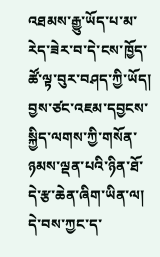འཐམས་རྒྱུ་ཡོད་པ་མ་རེད་ཟེར་བ་དེ་ངས་ཁྱོད་ཚོ་ལྟ་བུར་བཤད་ཀྱི་ཡོད། བྱས་ཙང་འཇམ་དབྱངས་སྐྱིད་ལགས་ཀྱི་གསོན་ཉམས་ལྡན་པའི་ཉིན་ཐོ་དེ་རྩ་ཆེན་ཞིག་ཡིན་ལ། དེ་བས་ཀྱང་ད་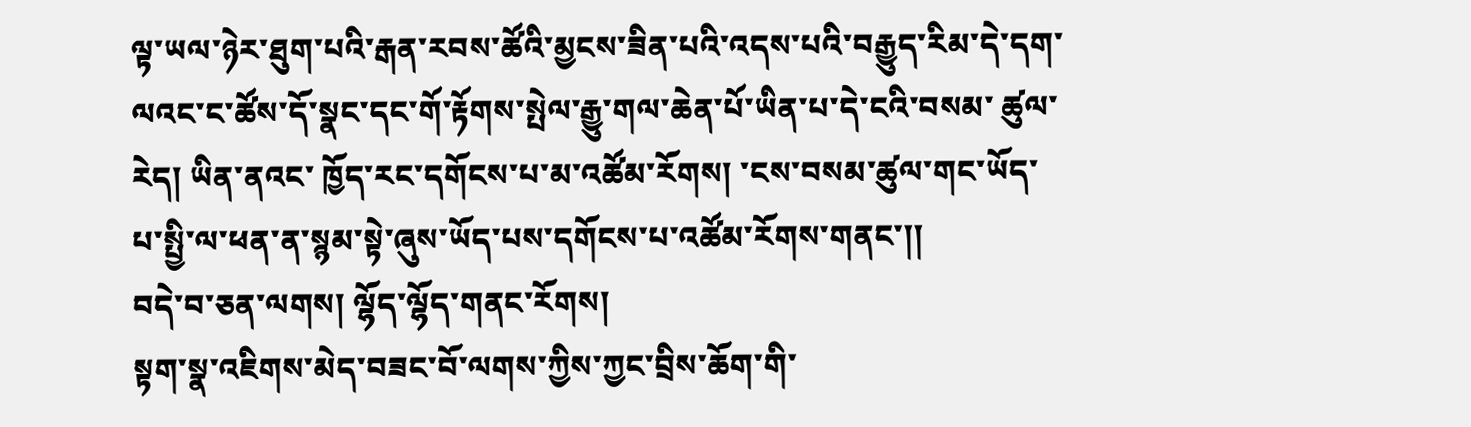ལྟ་ཡལ་ཉེར་ཐུག་པའི་རྒན་རབས་ཚོའི་མྱངས་ཟིན་པའི་འདས་པའི་བརྒྱུད་རིམ་དེ་དག་ལའང་ང་ཚོས་དོ་སྣང་དང་གོ་རྟོགས་སྤེལ་རྒྱུ་གལ་ཆེན་པོ་ཡིན་པ་དེ་ངའི་བསམ་ ཚུལ་རེད། ཡིན་ནའང་ ཁྱོད་རང་དགོངས་པ་མ་འཚོམ་རོགས། ་ངས་བསམ་ཚུལ་གང་ཡོད་པ་སྤྱི་ལ་ཕན་ན་སྙམ་སྟེ་ཞུས་ཡོད་པས་དགོངས་པ་འཚོམ་རོགས་གནང་།།
བདེ་བ་ཅན་ལགས། ལྷོད་ལྷོད་གནང་རོགས།
སྟག་སྣ་འཇིགས་མེད་བཟང་བོ་ལགས་ཀྱིས་ཀྱང་བྲིས་ཆོག་གི་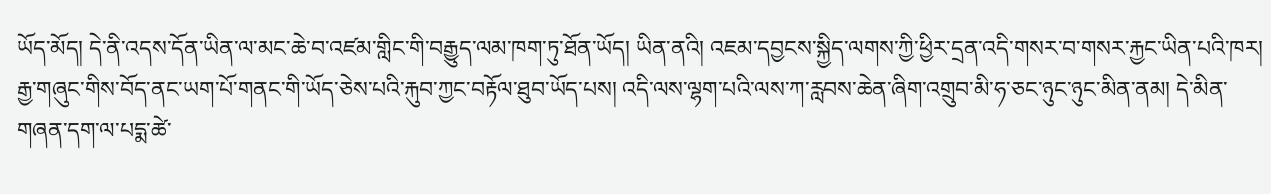ཡོད་མོད། དེ་ནི་འདས་དོན་ཡིན་ལ་མང་ཆེ་བ་འཛམ་གླིང་གི་བརྒྱུད་ལམ་ཁག་ཏུ་ཐོན་ཡོད། ཡིན་ནའི། འཇམ་དབྱངས་སྐྱིད་ལགས་ཀྱི་ཕྱིར་དྲན་འདི་གསར་བ་གསར་རྐྱང་ཡིན་པའི་ཁར། རྒྱ་གཞུང་གིས་བོད་ནང་ཡག་པོ་གནང་གི་ཡོད་ཅེས་པའི་རྐུབ་ཀྱང་བརྟོལ་ཐུབ་ཡོད་པས། འདི་ལས་ལྷག་པའི་ལས་ཀ་རླབས་ཆེན་ཞིག་འགྲུབ་མི་ཧ་ཅང་ཉུང་ཉུང་མིན་ནམ། དེ་མིན་གཞན་དག་ལ་པདྨ་ཚེ་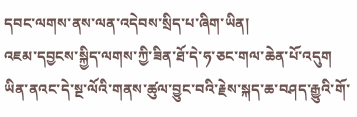དབང་ལགས་ནས་ལན་འདེབས་སྲིད་པ་ཞིག་ཡིན།
འཇམ་དབྱངས་སྐྱིད་ལགས་ཀྱི་ཟིན་ཐོ་དེ་ཧ་ཅང་གལ་ཆེན་པོ་འདུག ཡིན་ནའང་དེ་སྔ་ལོའི་གནས་ཚུལ་བྱུང་བའི་རྗེས་སྐད་ཆ་བཤད་རྒྱུའི་གོ་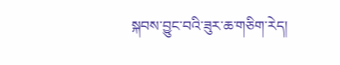སྐབས་བྱུང་བའི་ཟུར་ཆ་གཅིག་རེད།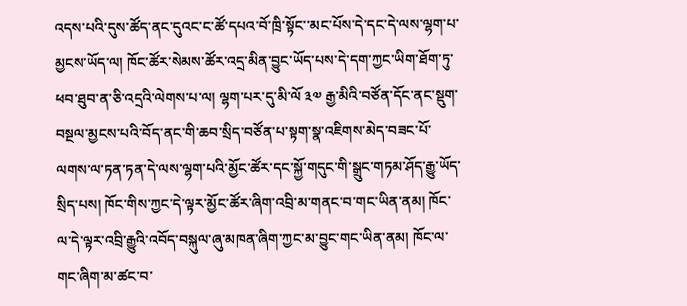འདས་པའི་དུས་ཚོད་ནང་དུའང་ང་ཚོ་དཔའ་བོ་ཁྲི་སྟོང་་མང་པོས་དེ་དང་དེ་ལས་ལྷག་པ་མྱངས་ཡོད་ལ། ཁོང་ཚོར་སེམས་ཚོར་འདྲ་མིན་བྱུང་ཡོད་པས་དེ་དག་ཀྱང་ཡིག་ཐོག་ཏུ་ཕབ་ཐུབ་ན་ཅི་འདྲའི་ལེགས་པ་ལ། ལྷག་པར་དུ་མི་ལོ ༣༧ རྒྱ་མིའི་བཙོན་དོང་ནང་སྡུག་བསྔལ་མྱངས་པའི་བོད་ནང་གི་ཆབ་སྲིད་བཙོན་པ་སྟག་སྣ་འཇིགས་མེད་བཟང་པོ་ལགས་ལ་ཏན་ཏན་དེ་ལས་ལྷག་པའི་མྱོང་ཚོར་དང་སྐྱོ་གདུང་གི་སྒྲུང་གཏམ་ཤོད་རྒྱུ་ཡོད་སྲིད་པས། ཁོང་གིས་ཀྱང་དེ་ལྟར་མྱོང་ཚོར་ཞིག་འབྲི་མ་གནང་བ་གང་ཡིན་ནམ། ཁོང་ལ་དེ་ལྟར་འབྲི་རྒྱུའི་འབོད་བསྐུལ་ཞུ་མཁན་ཞིག་ཀྱང་མ་བྱུང་གང་ཡིན་ནམ། ཁོང་ལ་གང་ཞིག་མ་ཚང་བ་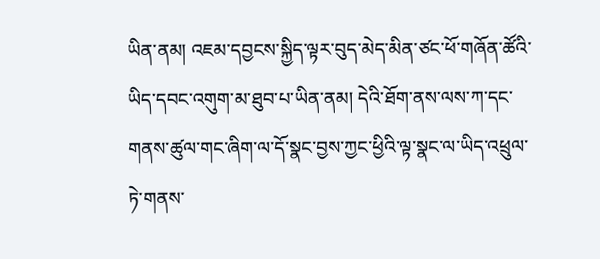ཡིན་ནམ། འཇམ་དབྱངས་སྐྱིད་ལྟར་བུད་མེད་མིན་ཙང་ཕོ་གཞོན་ཚོའི་ཡིད་དབང་འགུག་མ་ཐུབ་པ་ཡིན་ནམ། དེའི་ཐོག་ནས་ལས་ཀ་དང་གནས་ཚུལ་གང་ཞིག་ལ་དོ་སྣང་བྱས་ཀྱང་ཕྱིའི་ལྟ་སྣང་ལ་ཡིད་འཕྲུལ་ཏེ་གནས་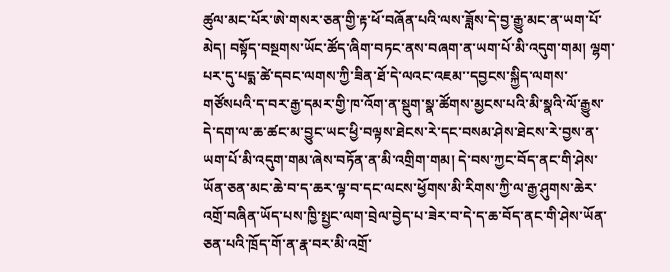ཚུལ་མང་པོར་ཨེ་གསར་ཅན་གྱི་རྟ་ཕོ་བཞོན་པའི་ལས་ཟློས་དེ་བྱ་རྒྱུ་མང་ན་ཡག་པོ་མེད། བསྟོད་བསྔགས་ཡོང་ཚོད་ཞིག་བཏང་ནས་བཞག་ན་ཡག་པོ་མི་འདུག་གམ། ལྷག་པར་དུ་པདྨ་ཚེ་དབང་ལགས་ཀྱི་ཟིན་ཐོ་དེ་ལའང་འཇམ་་དབྱངས་སྐྱིད་ལགས་གཙོསཔའི་ད་བར་རྒྱ་དམར་གྱི་ཁ་འོག་ན་སྡུག་སྣ་ཚོགས་མྱངས་པའི་མི་སྣའི་ལོ་རྒྱུས་དེ་དག་ལ་ཆ་ཚང་མ་བྱུང་ཡང་ཕྱི་བལྟས་ཐེངས་རེ་དང་བསམ་ཤེས་ཐེངས་རེ་བྱས་ན་ཡག་པོ་མི་འདུག་གམ་ཞེས་བཏོན་ན་མི་འགྲིག་གམ། དེ་བས་ཀྱང་བོད་ནང་གི་ཤེས་ཡོན་ཅན་མང་ཆེ་བ་ད་ཆར་ལྟ་བ་དང་ལངས་ཕྱོགས་མི་རིགས་ཀྱི་ལ་རྒྱ་ཤུགས་ཆེར་འགྲོ་བཞིན་ཡོད་པས་ཁྱི་སྤྱང་ལག་བྲེལ་བྱེད་པ་ཟེར་བ་དེ་ད་ཆ་བོད་ནང་གི་ཤེས་ཡོན་ཅན་པའི་ཁྲོད་གོ་ན་རྣ་བར་མི་འགྲོ་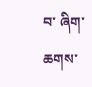བ་ ཞིག་ཆགས་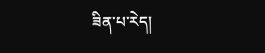ཟིན་པ་རེད།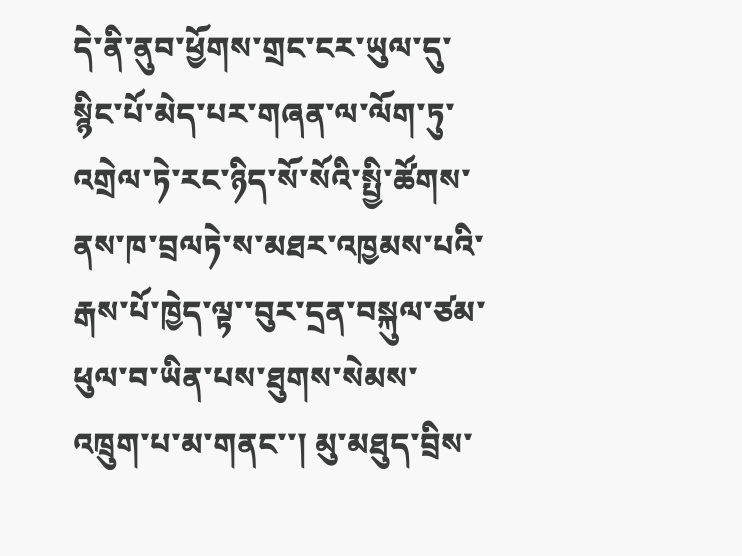དེ་ནི་ནུབ་ཕྱོགས་གྲང་ངར་ཡུལ་དུ་སྙིང་པོ་མེད་པར་གཞན་ལ་ལོག་ཏུ་འགྲེལ་ཏེ་རང་ཉིད་སོ་སོའི་སྤྱི་ཚོགས་ནས་ཁ་བྲལཏེ་ས་མཐར་འཁྱམས་པའི་རྒས་པོ་ཁྱེད་ལྟ་་བུར་དྲན་བསྐུལ་ཙམ་ཕུལ་བ་ཡིན་པས་ཐུགས་སེམས་འཁྲུག་པ་མ་གནང་་། མུ་མཐུད་བྲིས་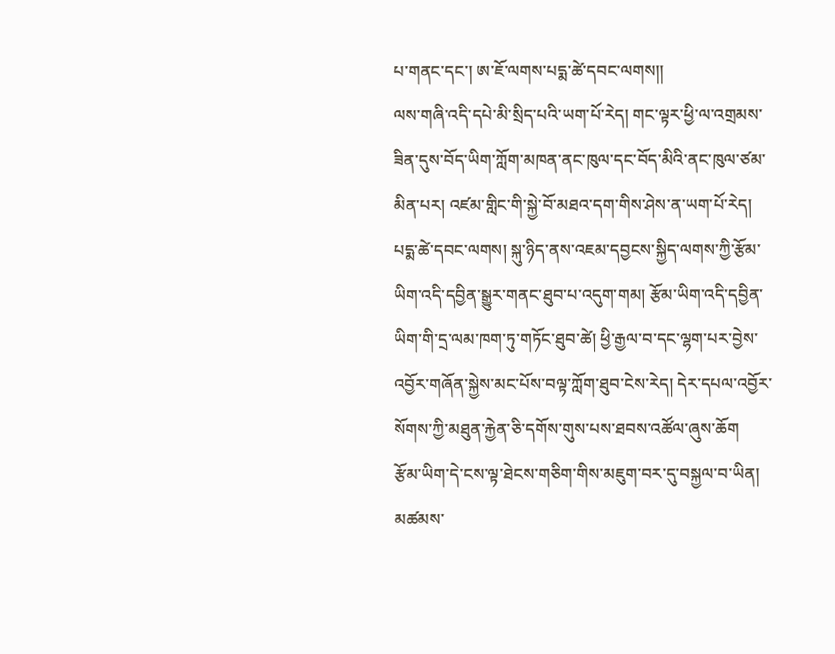པ་གནང་དང་། ཨ་ཇོ་ལགས་པདྨ་ཚེ་དབང་ལགས།།
ལས་གཞི་འདི་དཔེ་མི་སྲིད་པའི་ཡག་པོ་རེད། གང་ལྟར་ཕྱི་ལ་འགྲམས་ཟིན་དུས་བོད་ཡིག་ཀློག་མཁན་ནང་ཁུལ་དང་བོད་མིའི་ནང་ཁུལ་ཙམ་མིན་པར། འཛམ་གླིང་གི་སྐྱེ་བོ་མཐའ་དག་གིས་ཤེས་ན་ཡག་པོ་རེད།
པདྨ་ཚེ་དབང་ལགས། སྐུ་ཉིད་ནས་འཇམ་དབྱངས་སྐྱིད་ལགས་ཀྱི་རྩོམ་ཡིག་འདི་དབྱིན་སྒྱུར་གནང་ཐུབ་པ་འདུག་གམ། རྩོམ་ཡིག་འདི་དབྱིན་ཡིག་གི་དྲ་ལམ་ཁག་ཏུ་གཏོང་ཐུབ་ཚེ། ཕྱི་རྒྱལ་བ་དང་ལྷག་པར་བྱེས་འབྱོར་གཞོན་སྐྱེས་མང་པོས་བལྟ་ཀློག་ཐུབ་ངེས་རེད། དེར་དཔལ་འབྱོར་སོགས་ཀྱི་མཐུན་རྐྱེན་ཅི་དགོས་གུས་པས་ཐབས་འཚོལ་ཞུས་ཆོག
རྩོམ་ཡིག་དེ་ངས་ལྟ་ཐེངས་གཅིག་གིས་མཇུག་བར་དུ་བསྐྱལ་བ་ཡིན། མཚམས་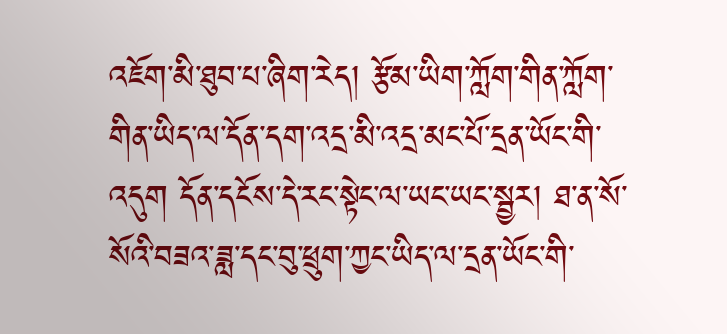འཇོག་མི་ཐུབ་པ་ཞིག་རེད། རྩོམ་ཡིག་ཀློག་གིན་ཀློག་གིན་ཡིད་ལ་དོན་དག་འདྲ་མི་འདྲ་མང་པོ་དྲན་ཡོང་གི་འདུག དོན་དངོས་དེ་རང་སྟེང་ལ་ཡང་ཡང་སྦྱར། ཐ་ན་སོ་སོའི་བཟའ་ཟླ་དང་བུ་ཕྲུག་ཀྱང་ཡིད་ལ་དྲན་ཡོང་གི་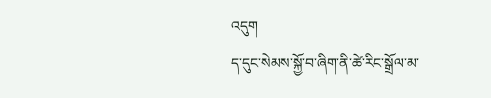འདུག
ད་དུང་སེམས་སྐྱོ་བ་ཞིག་ནི་ཚེ་རིང་སྒྲོལ་མ་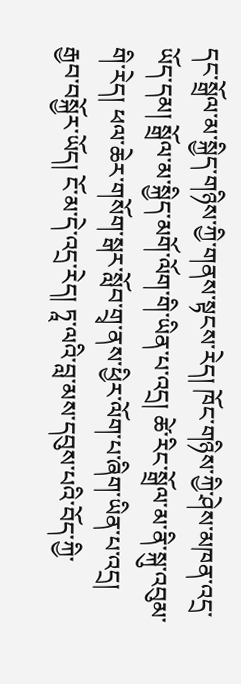དང་སྒྲོལ་མ་སྐྱིད་གཉིས་ཀྱི་གནས་སྟངས་རེད། ཁོང་གཉིས་ཀྱི་ཤེས་མཁན་འདྲ་ཡོད་དམ། སྒྲོལ་མ་སྐྱིད་མགོ་ལོག་གི་ཡིན་པ་འདྲ། ཚེ་རིང་སྒྲོལ་མ་ནི་སྐུ་འབུམ་གི་རེད། ཕལ་ཆེར་གསོག་སྒར་སློབ་གྲྭ་ནས་ཕྱིར་ལོག་པ་ཞིག་ཡིན་པ་འདྲ།
རྒྱབ་བསྐྱོར་ཡོད། ངོ་མ་དེ་འདྲ་རེད། ཏཱ་ལའི་བླ་མས་དབུས་པའི་བོད་ཀྱི་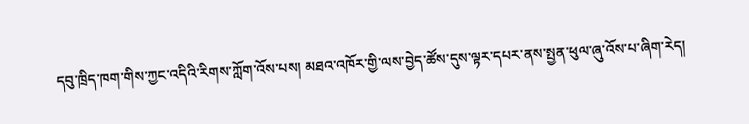དབུ་ཁྲིད་ཁག་གིས་ཀྱང་འདིའི་རིགས་ཀློག་འོས་པས། མཐའ་འཁོར་གྱི་ལས་བྱེད་ཚོས་དུས་ལྟར་དཔར་ནས་སྤྱན་ཕུལ་ཞུ་འོས་པ་ཞིག་རེད།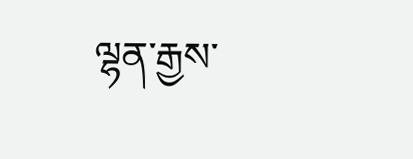ལྷན་རྒྱས་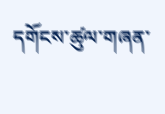དགོངས་ཚུལ་གཞན་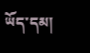ཡོད་དམ།